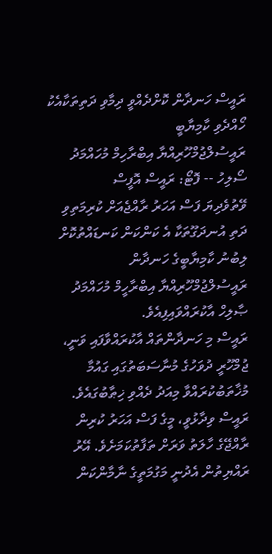ރައީސް ހަނދާން ކޮށްދެއްވީ ދިމާވި ދަތިތަކާއެކު ހޯއްދެވި ކާމިޔާބީ
ރައީސުލްޖުމްހޫރިއްޔާ އިބްރާހިމް މުހައްމަދު ސޯލިހު -- ފޮޓޯ: ރައީސް އޮފީސް
ވޭތުވެދިޔަ ފަސް އަހަރު ރާއްޖެއަށް ކުރިމަތިވި ދަތި އުނދަގޫތަކާ އެ ކަންކަން ކަނޑައްތުކޮށް ލިބުނު ކާމިޔާބީގެ ހަނދާން ރައީސުލްޖުމްހޫރިއްޔާ އިބްރާހީމް މުހައްމަދު ޞާލިހް އާކުރައްވައިފިއެވެ.
ރައީސް މި ހަނދާންތައް އާކުރައްވާފައި ވަނީ، ޖުމްހޫރީ ދުވަހުގެ މުނާސަބަތުގައި ގައުމާ މުޚާތަބުކުރައްވާ މިއަދު ދެއްވި ޚިޠާބުގައެވެ. ރައީސް ވިދާޅުވީ، މީގެ ފަސް އަހަރު ކުރިން ރާއްޖޭގެ ހާލަތު ވަރަށް ތަފާތުކަމަށެވެ. އޭރު ރައްޔިތުން އެދުނީ މަގުމަތީގެ ނާމާންކަން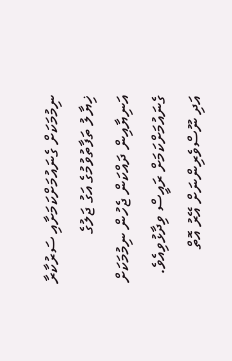ނިމުމަކަށް ގެނައުމަށްކަމަށާއި ސަރުކާރާ ޚިޔާލު ތަފާތުވުމުގެ އަގު ޖަލުގެ އަނިޔާއިން ދައްކަން ޖެހުން ނިމުމަކަށް ގެނައުމަށްކަމަށް ރައީސް ވިދާޅުވިއެވެ. އަދި ނޫސްވެރިންނަށް އޭރު އޮތް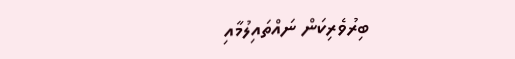ބިރުވެރިކަން ނައްތައިލުމާއި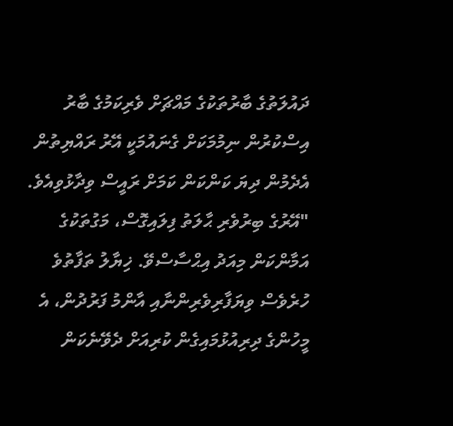ދައުލަތުގެ ބާރުތަކުގެ މައްޗަށް ވެރިކަމުގެ ބާރު އިސްކުރުން ނިމުމަކަށް ގެނައުމަކީ އޭރު ރައްޔިތުން އެދެމުން ދިޔަ ކަންކަން ކަމަށް ރައީސް ވިދާޅުވިއެވެ.
"އޭރުގެ ބިރުވެރި ޙާލަތު ފިލައިގޮސް، މަގުތަކުގެ އަމާންކަން މިއަދު އިޙްސާސްވޭ. ޚިޔާލު ތަފާތުވެ ހުރެވެސް ވިޔަފާރިވެރިންނާއި އާންމު ފަރުދުން، އެ މީހުންގެ ދިރިއުޅުމައިގެން ކުރިއަށް ދެވޭނެކަން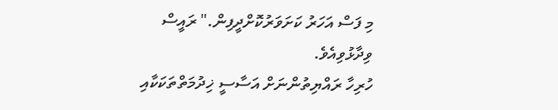މި ފަސް އަހަރު ކަށަވަރުކޮށްދީފިން." ރައީސް ވިދާޅުވިއެވެ.
ހުރިހާ ރައްޔިތުންނަށް އަސާސީ ޚިދުމަތްތަކަކާއި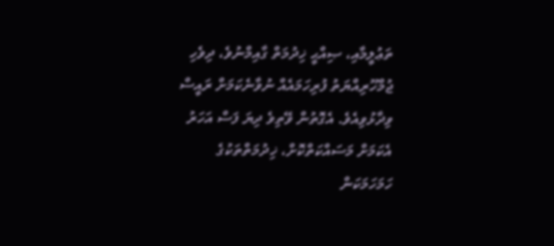ތަޢުލީމާއި، ޞިއްޙީ ޚިދުމަތް ގާއިމްނުވެ، ދިވެހި ޖުމްހޫރިއްޔަތު ފުރިހަމައެއް ނުވާނެކަމަށް ރައީސް ވިދާޅުވިއެވެ. އެގޮތުން ވޭތިވެ ދިޔަ ފަސް އަހަރު އެކަމަށް މަސައްކަތްކޮށް، ޚިދުމަތްތަކުގެ ހަމަހަމަކަން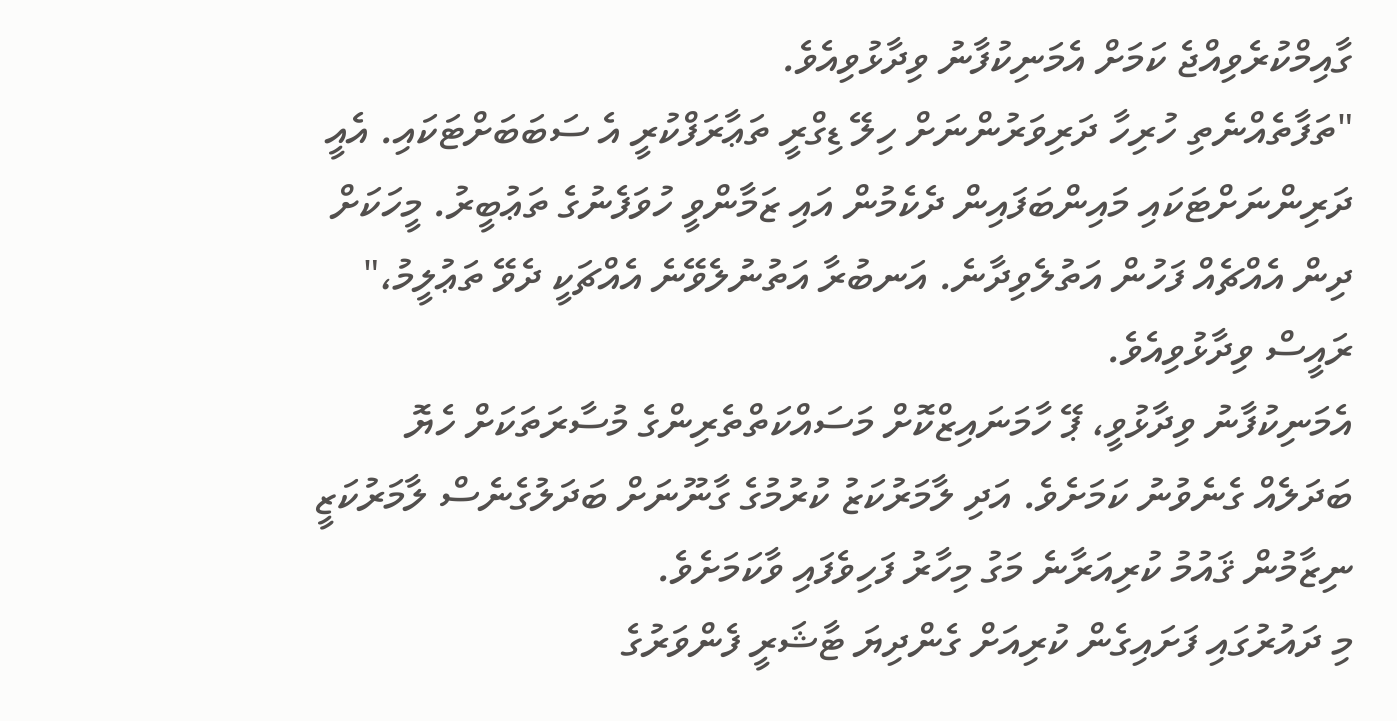ގާއިމްކުރެވިއްޖެ ކަމަށް އެމަނިކުފާނު ވިދާޅުވިއެވެ.
"ތަފާތެއްނެތި ހުރިހާ ދަރިވަރުންނަށް ހިލޭ ޑިގްރީ ތަޢާރަފްކުރީ އެ ސަބަބަށްޓަކައި. އެއީ ދަރިންނަށްޓަކައި މައިންބަފައިން ދެކެމުން އައި ޒަމާންވީ ހުވަފެނުގެ ތަޢުބީރު. މީހަކަށް ދިން އެއްޗެއް ފަހުން އަތުލެވިދާނެ. އަނބުރާ އަތުނުލެވޭނެ އެއްޗަކީ ދެވޭ ތަޢުލީމު،" ރައީސް ވިދާޅުވިއެވެ.
އެމަނިކުފާނު ވިދާޅުވީ، ޕޭ ހާމަނައިޒްކޮށް މަސައްކަތްތެރިންގެ މުސާރަތަކަށް ހެޔޮ ބަދަލެއް ގެނެވުނު ކަމަށެވެ. އަދި ލާމަރުކަޒު ކުރުމުގެ ގާނޫނަށް ބަދަލުގެނެސް ލާމަރުކަޒީ ނިޒާމުން ޤައުމު ކުރިއަރާނެ މަގު މިހާރު ފަހިވެފައި ވާކަމަށެވެ.
މި ދައުރުގައި ފަށައިގެން ކުރިއަށް ގެންދިޔަ ޓާޝަރީ ފެންވަރުގެ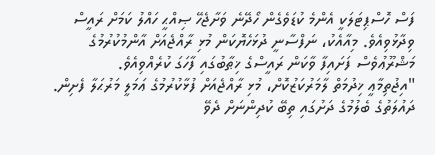ފަސް ހޮސްޕިޓަލަކީ އެންމެ ކުޑަވެގެން ހޯދޭނެ ވަށާޖެހޭ ޞިއްޙީ ހައްލު ކަމަށް ރައީސް ވިދާޅުވިއެވެ. މިއާއެކު، ނަފްސާނީ ދުޅަހެޔޮކަން މުޅި ރާއްޖެއަށް އާންމުކުރުމުގެ މަޝްރޫޢުވެސް ފަށައިފާ ވާކަން ރައީސްގެ ޚިޠާބުގައި ފާހަގަ ކުރެއްވިއެވެ.
"އިޖުތިމާޢީ ޚިދުމަތް ލާމަރުކަޒުކޮށް، މުޅި ރާއްޖެއަށް ފުޅާކުރުމުގެ ޢަމަލީ މަރުޙަލާ ފެށިން. ދައުލަތުގެ ބެލުމުގެ ދަށުގައި ތިބޭ ކުދިންނަށް ދެވޭ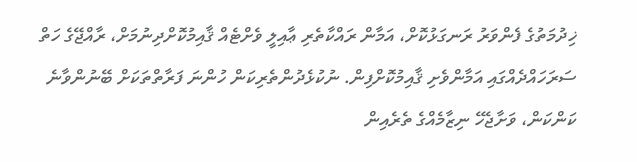ޚިދުމަތުގެ ފެންވަރު ރަނގަޅުކޮށް، އަމާން ރައްކާތެރި ޢާއިލީ ވެށްޓެއް ޤާއިމުކޮށްދިނުމަށް، ރާއްޖޭގެ ހަތް ސަރަހައްދެއްގައި އަމާންވެށި ޤާއިމުކޮށްފިން. ނުކުޅެދުންތެރިކަން ހުންނަ ފަރާތްތަކަށް ބޭނުންވާނެ ކަންކަން، ވަށާޖެހޭ ނިޒާމެއްގެ ތެރެއިން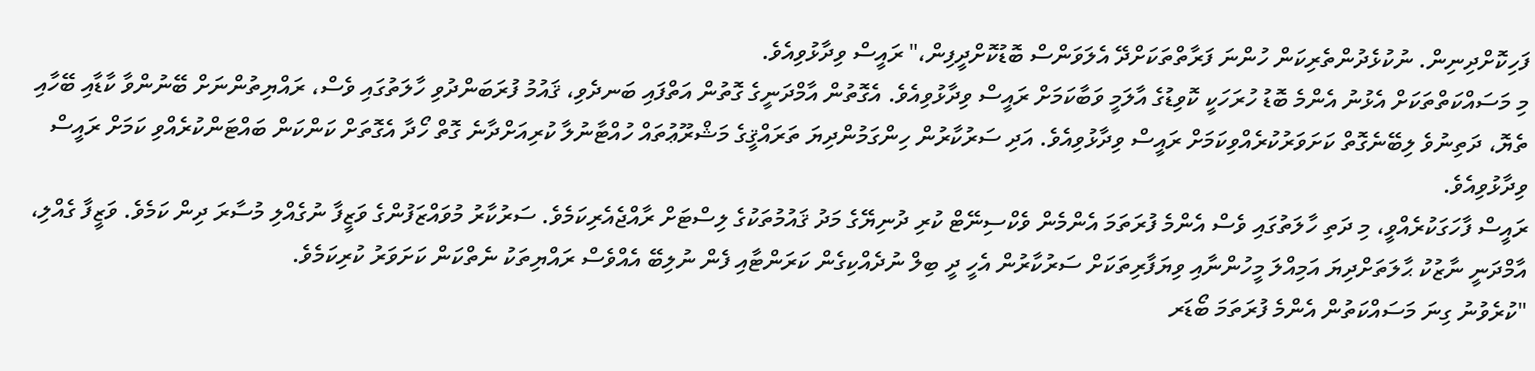ފަހިކޮށްދިނިން. ނުކުޅެދުންތެރިކަން ހުންނަ ފަރާތްތަކަށްދޭ އެލަވަންސް ބޮޑުކޮށްދީފިން،" ރައީސް ވިދާޅުވިއެވެ.
މި މަސައްކަތްތަކަށް އެޅުނު އެންމެ ބޮޑު ހުރަހަކީ ކޮވިޑުގެ އާލަމީ ވަބާކަމަށް ރައީސް ވިދާޅުވިއެވެ. އެގޮތުން އާމްދަނީގެ ގޮތުން އަތްފައި ބަނދެވި، ޤައުމު ފުރަބަންދުވި ހާލަތުގައި ވެސް، ރައްޔިތުންނަށް ބޭނުންވާ ކާޑާއި ބޭހާއި ތެޔޮ، ދަތިނުވެ ލިބޭނެގޮތް ކަށަވަރުކުރެއްވިކަމަށް ރައީސް ވިދާޅުވިއެވެ. އަދި ސަރުކާރުން ހިންގަމުންދިޔަ ތަރައްޤީގެ މަޝްރޫޢުތައް ހުއްޓާނުލާ ކުރިއަށްދާނެ ގޮތް ހޯދާ އެގޮތަށް ކަންކަން ބައްޓަންކުރެއްވި ކަމަށް ރައީސް ވިދާޅުވިއެވެ.
ރައީސް ފާހަގަކުރެއްވީ، މި ދަތި ހާލަތުގައި ވެސް އެންމެ ފުރަތަމަ އެންމެން ވެކްސިނޭޓް ކުރި ދުނިޔޭގެ މަދު ޤައުމުތަކުގެ ލިސްޓަށް ރާއްޖެއެރިކަމެވެ. ސަރުކާރު މުވައްޒަފުންގެ ވަޒީފާ ނުގެއްލި މުސާރަ ދިން ކަމެވެ. ވަޒީފާ ގެއްލި، އާމްދަނީ ނާޒުކު ޙާލަތަށްދިޔަ އަމިއްލަ މީހުންނާއި ވިޔަފާރިތަކަށް ސަރުކާރުން އެހީ ދީ ބިލް ނުދެއްކިގެން ކަރަންޓާއި ފެން ނުލިބޭ އެއްވެސް ރައްޔިތަކު ނެތްކަން ކަށަވަރު ކުރިކަމެވެ.
"ކުރެވުނު ގިނަ މަސައްކަތުން އެންމެ ފުރަތަމަ ބޯޑަރ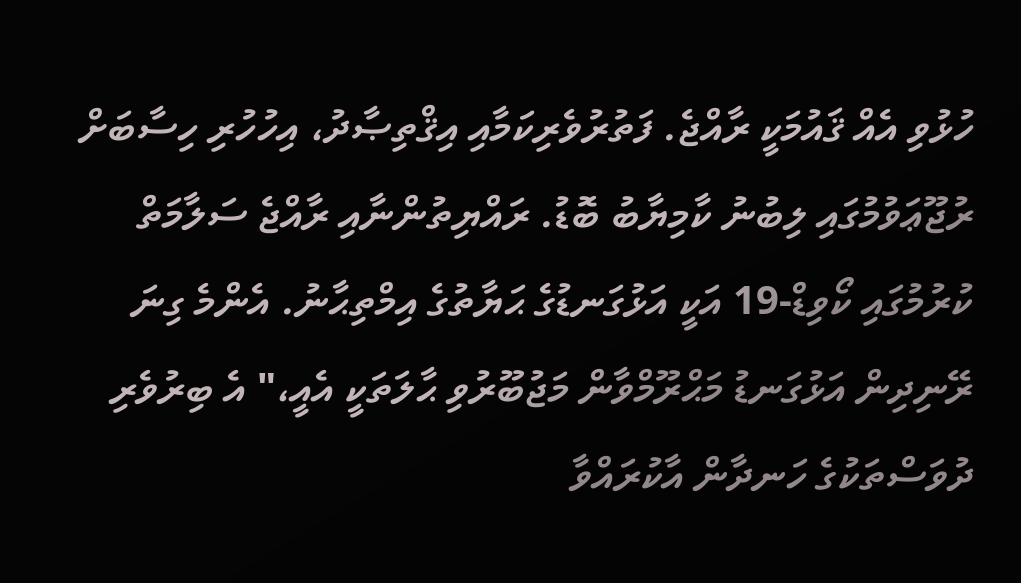ހުޅުވި އެއް ޤައުމަކީ ރާއްޖެ. ފަތުރުވެރިކަމާއި އިޤްތިޞާދު، އިހުހުރި ހިސާބަށް ރުޖޫޢަވުމުގައި ލިބުނު ކާމިޔާބު ބޮޑު. ރައްޔިތުންނާއި ރާއްޖެ ސަލާމަތް ކުރުމުގައި ކޯވިޑް-19 އަކީ އަޅުގަނޑުގެ ޙަޔާތުގެ އިމްތިޙާނު. އެންމެ ގިނަ ރޭނިދިން އަޅުގަނޑު މަޙްރޫމްވާން މަޖުބޫރުވި ޙާލަތަކީ އެއީ،" އެ ބިރުވެރި ދުވަސްތަކުގެ ހަނދާން އާކުރައްވާ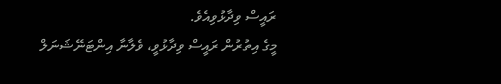ރައީސް ވިދާޅުވިއެވެ.
މީގެ އިތުރުން ރައީސް ވިދާޅުވީ، ވެލާނާ އިންޓަނޭޝަނަލް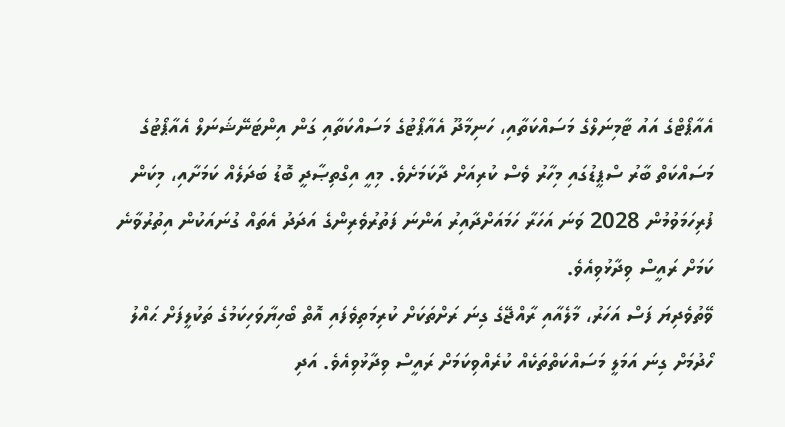އެއާޕޯޓްގެ އައު ޓާމިނަލްގެ މަސައްކަތާއި، ހަނިމާދޫ އެއާޕޯޓުގެ މަސައްކަތާއި ގަން އިންޓަނޭޝަނަލް އެއާޕޯޓުގެ މަސައްކަތް ބާރު ސްޕީޑުގައި މިހާރު ވެސް ކުރިއަށް ދާކަމަށެވެ. މިއީ އިގްތިޞާދީ ބޮޑު ބަދަލެއް ކަމަށާއި، މިކަން ފުރިހަމަވުމުން 2028 ވަނަ އަހަރާ ހަމައަށްދާއިރު އަންނަ ފަތުރުވެރިންގެ އަދަދު އެތައް ގުނައަކުން އިތުރުވާނެ ކަމަށް ރައީސް ވިދާޅުވިއެވެ.
ވޭތުވެދިޔަ ފަސް އަހަރު، މާލެއާއި ރާއްޖޭގެ ގިނަ ރަށްތަކަށް ކުރިމަތިވެފައި އޮތް ބޯހިޔާވަހިކަމުގެ ތަކުލީފަށް ޙައްލު ހޯދުމަށް ގިނަ އަމަލީ މަސައްކަތްތަކެއް ކުރެއްވިކަމަށް ރައީސް ވިދާޅުވިއެވެ. އަދި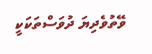ވޭތުވެދިޔަ ދުވަސްތަކަކީ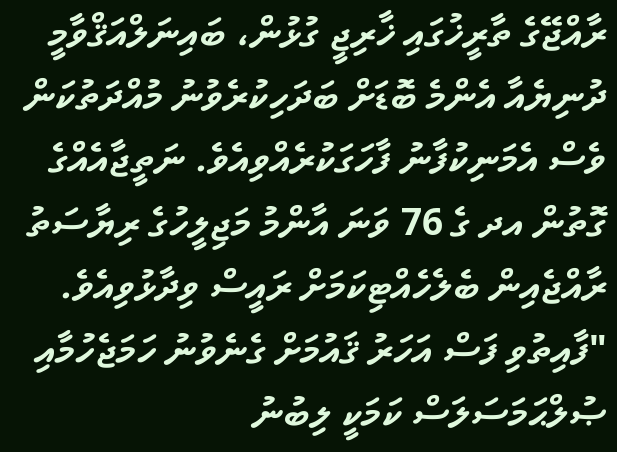ރާއްޖޭގެ ތާރީޚުގައި ޚާރިޖީ ގުޅުން، ބައިނަލްއަޤްވާމީ ދުނިޔެއާ އެންމެ ބޮޑަށް ބަދަހިކުރެވުނު މުއްދަތުކަން ވެސް އެމަނިކުފާނު ފާހަގަކުރެއްވިއެވެ. ނަތީޖާއެއްގެ ގޮތުން އދ ގެ 76 ވަނަ އާންމު މަޖިލީހުގެ ރިޔާސަތު ރާއްޖެއިން ބެލެހެއްޓިކަމަށް ރައީސް ވިދާޅުވިއެވެ.
"ފާއިތުވި ފަސް އަހަރު ޤައުމަށް ގެނެވުނު ހަމަޖެހުމާއި ޞުލްޙަމަސަލަސް ކަމަކީ ލިބުނު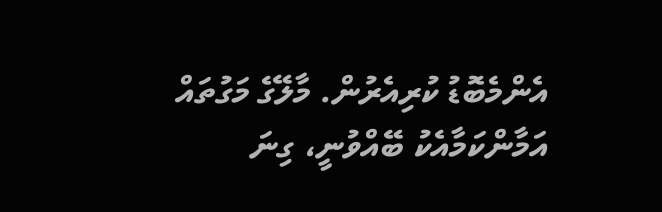އެންމެބޮޑު ކުރިއެރުން. މާލޭގެ މަގުތައް އަމާންކަމާއެކު ބޭއްވުނީ، ގިނަ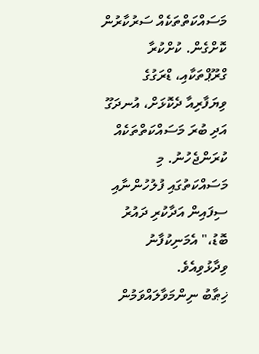މަސައްކަތްތަކެއް ސަރުކާރުން ކޮށްގެން. ކުށްކުރާ ގްރޫޕްތަކާއި، ޑްރަގުގެ ވިޔަފާރިއާ ދެކޮޅަށް، އުނދަގޫ އަދި ބުރަ މަސައްކަތްތަކެއް ކުރަންޖެހުނު. މި މަސައްކަތުގައި ފުލުހުންނާއި ސިފައިން އަދާކުރި ދައުރު ބޮޑު،" އެމަނިކުފާނު ވިދާޅުވިއެވެ.
ޚިޠާބު ނިންމަވާލައްވަމުން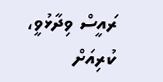ރައީސް ވިދާޅުވީ، ކުރިއަށް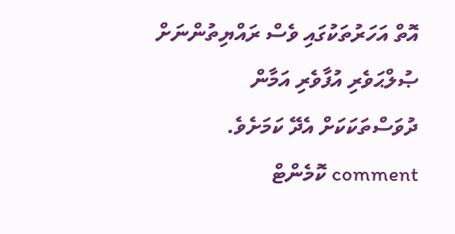އޮތް އަހަރުތަކުގައި ވެސް ރައްޔިތުންނަށް ޞުލްޙަވެރި އުފާވެރި އަމާން ދުވަސްތަކަކަށް އެދޭ ކަމަށެވެ.
comment ކޮމެންޓް